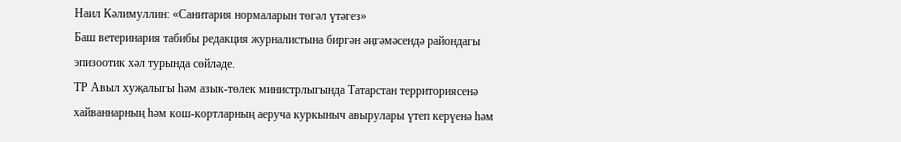Наил Кәлимуллин: «Санитария нормаларын төгәл үтәгез»
Баш ветеринария табибы редакция журналистына биргән әңгәмәсендә райондагы эпизоотик хәл турында сөйләде.
ТР Авыл хуҗалыгы һәм азык-төлек министрлыгында Татарстан территориясенә хайваннарның һәм кош-кортларның аеруча куркыныч авырулары үтеп керүенә һәм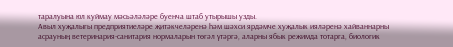таралуына юл куймау мәсьәләләре буенча штаб утырышы узды.
Авыл хуҗалыгы предприятиеләре җитәкчеләренә һәм шәхси ярдәмче хуҗалык ияләренә хайваннарны асрауның ветеринария-санитария нормаларын төгәл үтәргә, аларны ябык режимда тотарга, биологик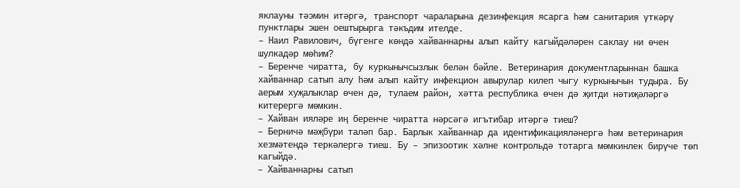яклауны тәэмин итәргә, транспорт чараларына дезинфекция ясарга һәм санитария үткәрү пунктлары эшен оештырырга тәкъдим ителде.
– Наил Равилович, бүгенге көндә хайваннарны алып кайту кагыйдәләрен саклау ни өчен шулкадәр мөһим?
– Беренче чиратта, бу куркынычсызлык белән бәйле. Ветеринария документларыннан башка хайваннар сатып алу һәм алып кайту инфекцион авырулар килеп чыгу куркынычын тудыра. Бу аерым хуҗалыклар өчен дә, тулаем район, хәтта республика өчен дә җитди нәтиҗәләргә китерергә мөмкин.
– Хайван ияләре иң беренче чиратта нәрсәгә игътибар итәргә тиеш?
– Берничә мәҗбүри таләп бар. Барлык хайваннар да идентификацияләнергә һәм ветеринария хезмәтендә теркәлергә тиеш. Бу – эпизоотик хәлне контрольдә тотарга мөмкинлек бирүче төп кагыйдә.
– Хайваннарны сатып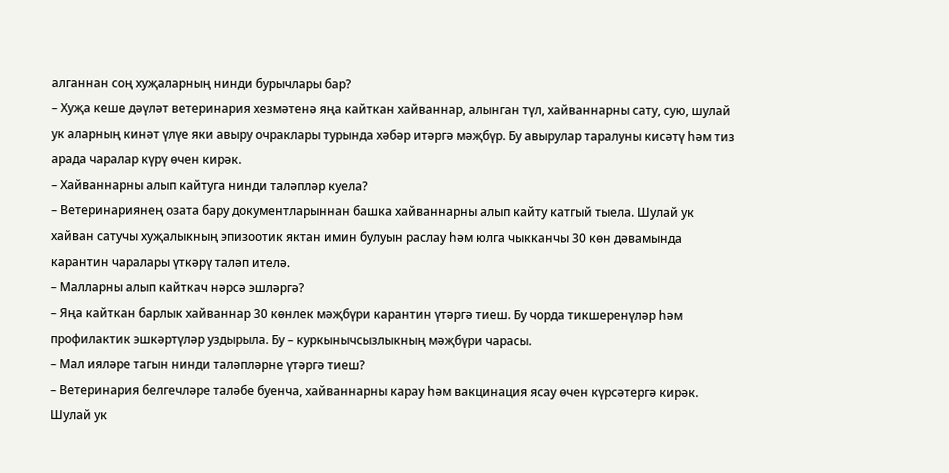алганнан соң хуҗаларның нинди бурычлары бар?
– Хуҗа кеше дәүләт ветеринария хезмәтенә яңа кайткан хайваннар, алынган түл, хайваннарны сату, сую, шулай ук аларның кинәт үлүе яки авыру очраклары турында хәбәр итәргә мәҗбүр. Бу авырулар таралуны кисәтү һәм тиз арада чаралар күрү өчен кирәк.
– Хайваннарны алып кайтуга нинди таләпләр куела?
– Ветеринариянең озата бару документларыннан башка хайваннарны алып кайту катгый тыела. Шулай ук хайван сатучы хуҗалыкның эпизоотик яктан имин булуын раслау һәм юлга чыкканчы 30 көн дәвамында карантин чаралары үткәрү таләп ителә.
– Малларны алып кайткач нәрсә эшләргә?
– Яңа кайткан барлык хайваннар 30 көнлек мәҗбүри карантин үтәргә тиеш. Бу чорда тикшеренүләр һәм профилактик эшкәртүләр уздырыла. Бу – куркынычсызлыкның мәҗбүри чарасы.
– Мал ияләре тагын нинди таләпләрне үтәргә тиеш?
– Ветеринария белгечләре таләбе буенча, хайваннарны карау һәм вакцинация ясау өчен күрсәтергә кирәк. Шулай ук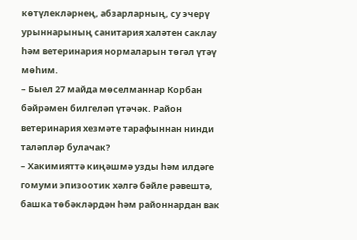көтүлекләрнең, абзарларның, су эчерү урыннарының санитария халәтен саклау һәм ветеринария нормаларын төгәл үтәү мөһим.
– Быел 27 майда мөселманнар Корбан бәйрәмен билгеләп үтәчәк. Район ветеринария хезмәте тарафыннан нинди таләпләр булачак?
– Хакимияттә киңәшмә узды һәм илдәге гомуми эпизоотик хәлгә бәйле рәвештә, башка төбәкләрдән һәм районнардан вак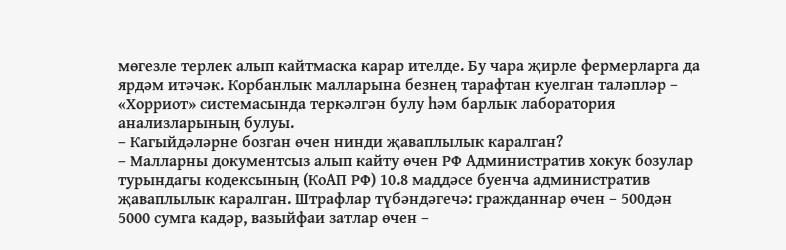мөгезле терлек алып кайтмаска карар ителде. Бу чара җирле фермерларга да ярдәм итәчәк. Корбанлык малларына безнең тарафтан куелган таләпләр – «Хорриот» системасында теркәлгән булу һәм барлык лаборатория анализларының булуы.
– Кагыйдәләрне бозган өчен нинди җаваплылык каралган?
– Малларны документсыз алып кайту өчен РФ Административ хокук бозулар турындагы кодексының (КоАП РФ) 10.8 маддәсе буенча административ җаваплылык каралган. Штрафлар түбәндәгечә: гражданнар өчен – 500дән 5000 сумга кадәр, вазыйфаи затлар өчен –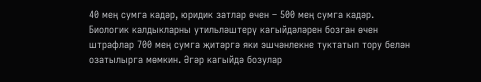40 мең сумга кадәр, юридик затлар өчен – 500 мең сумга кадәр.
Биологик калдыкларны утильләштерү кагыйдәләрен бозган өчен штрафлар 700 мең сумга җитәргә яки эшчәнлекне туктатып тору белән озатылырга мөмкин. Әгәр кагыйдә бозулар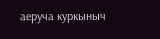аеруча куркыныч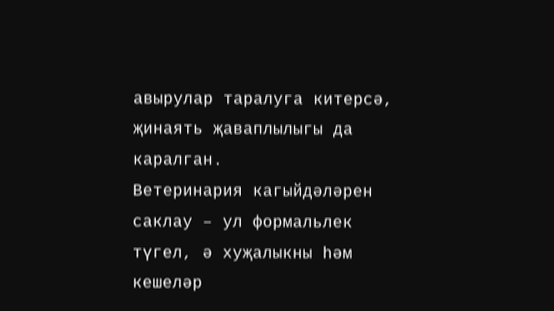авырулар таралуга китерсә, җинаять җаваплылыгы да каралган.
Ветеринария кагыйдәләрен саклау – ул формальлек түгел, ә хуҗалыкны һәм кешеләр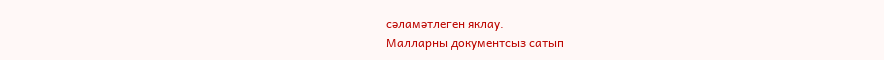сәламәтлеген яклау.
Малларны документсыз сатып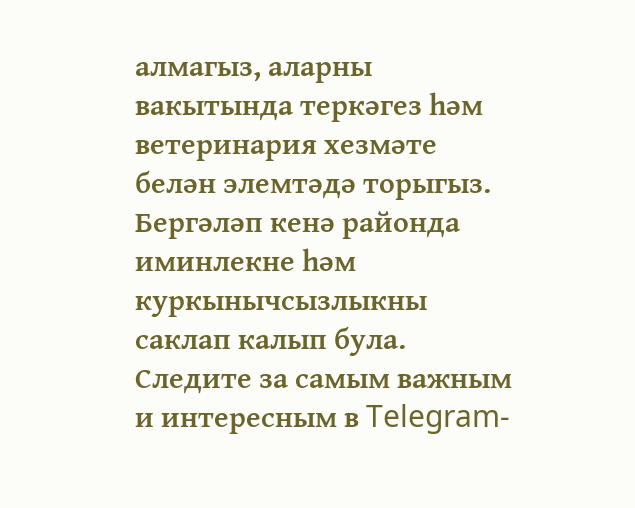алмагыз, аларны вакытында теркәгез һәм ветеринария хезмәте белән элемтәдә торыгыз.
Бергәләп кенә районда иминлекне һәм куркынычсызлыкны саклап калып була.
Следите за самым важным и интересным в Telegram-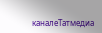каналеТатмедиа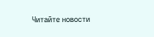Читайте новости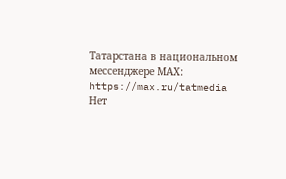Татарстана в национальном мессенджере MАХ: https://max.ru/tatmedia
Нет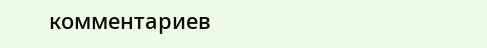комментариев